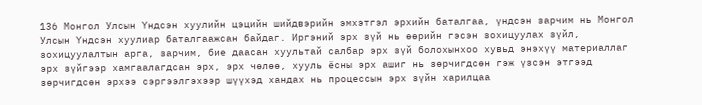136 Монгол Улсын Үндсэн хуулийн цэцийн шийдвэрийн эмхэтгэл эрхийн баталгаа, үндсэн зарчим нь Монгол Улсын Үндсэн хуулиар баталгаажсан байдаг. Иргэний эрх зүй нь өөрийн гэсэн зохицуулах зүйл, зохицуулалтын арга, зарчим, бие даасан хуультай салбар эрх зүй болохынхоо хувьд энэхүү материаллаг эрх зүйгээр хамгаалагдсан эрх, эрх чөлөө, хууль ёсны эрх ашиг нь зөрчигдсөн гэж үзсэн этгээд зөрчигдсөн эрхээ сэргээлгэхээр шүүхэд хандах нь процессын эрх зүйн харилцаа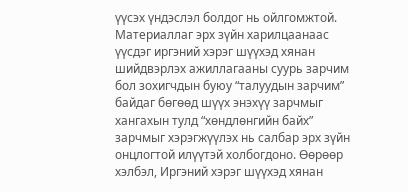үүсэх үндэслэл болдог нь ойлгомжтой. Материаллаг эрх зүйн харилцаанаас үүсдэг иргэний хэрэг шүүхэд хянан шийдвэрлэх ажиллагааны суурь зарчим бол зохигчдын буюу “талуудын зарчим” байдаг бөгөөд шүүх энэхүү зарчмыг хангахын тулд “хөндлөнгийн байх” зарчмыг хэрэгжүүлэх нь салбар эрх зүйн онцлогтой илүүтэй холбогдоно. Өөрөөр хэлбэл, Иргэний хэрэг шүүхэд хянан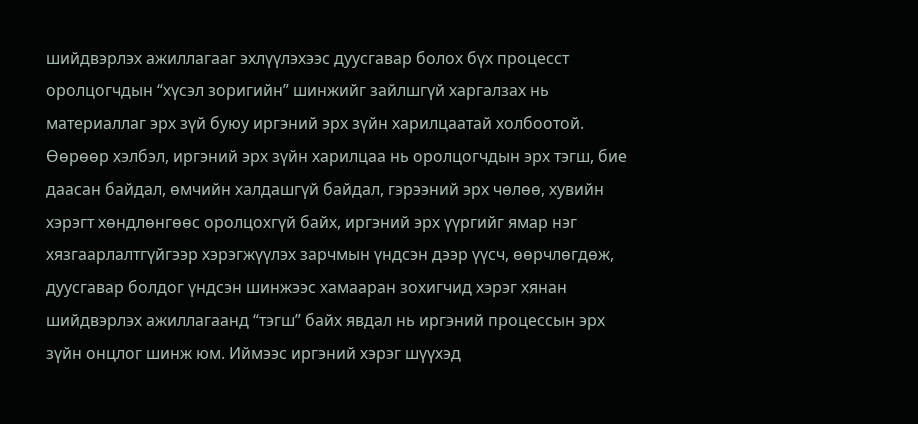шийдвэрлэх ажиллагааг эхлүүлэхээс дуусгавар болох бүх процесст оролцогчдын “хүсэл зоригийн” шинжийг зайлшгүй харгалзах нь материаллаг эрх зүй буюу иргэний эрх зүйн харилцаатай холбоотой. Өөрөөр хэлбэл, иргэний эрх зүйн харилцаа нь оролцогчдын эрх тэгш, бие даасан байдал, өмчийн халдашгүй байдал, гэрээний эрх чөлөө, хувийн хэрэгт хөндлөнгөөс оролцохгүй байх, иргэний эрх үүргийг ямар нэг хязгаарлалтгүйгээр хэрэгжүүлэх зарчмын үндсэн дээр үүсч, өөрчлөгдөж, дуусгавар болдог үндсэн шинжээс хамааран зохигчид хэрэг хянан шийдвэрлэх ажиллагаанд “тэгш” байх явдал нь иргэний процессын эрх зүйн онцлог шинж юм. Иймээс иргэний хэрэг шүүхэд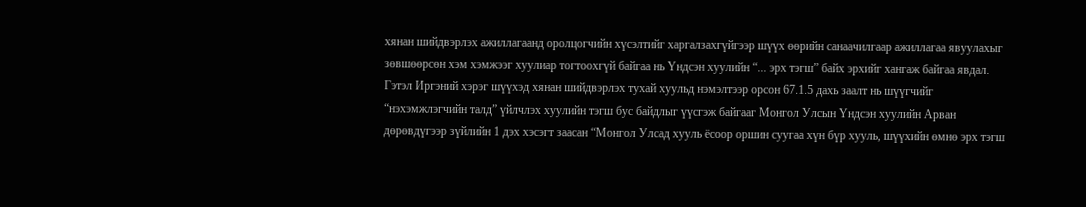хянан шийдвэрлэх ажиллагаанд оролцогчийн хүсэлтийг харгалзахгүйгээр шүүх өөрийн санаачилгаар ажиллагаа явуулахыг зөвшөөрсөн хэм хэмжээг хуулиар тогтоохгүй байгаа нь Үндсэн хуулийн “... эрх тэгш” байх эрхийг хангаж байгаа явдал. Гэтэл Иргэний хэрэг шүүхэд хянан шийдвэрлэх тухай хуульд нэмэлтээр орсон 67.1.5 дахь заалт нь шүүгчийг “нэхэмжлэгчийн талд” үйлчлэх хуулийн тэгш бус байдлыг үүсгэж байгааг Монгол Улсын Үндсэн хуулийн Арван дөрөвдүгээр зүйлийн 1 дэх хэсэгт заасан “Монгол Улсад хууль ёсоор оршин суугаа хүн бүр хууль, шүүхийн өмнө эрх тэгш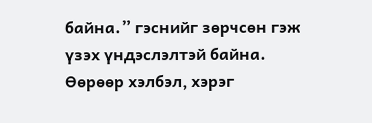байна.” гэснийг зөрчсөн гэж үзэх үндэслэлтэй байна. Өөрөөр хэлбэл, хэрэг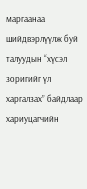маргаанаа шийдвэрлүүлж буй талуудын “хүсэл зоригийг үл харгалзах” байдлаар хариуцагчийн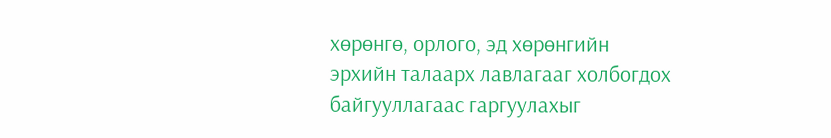хөрөнгө, орлого, эд хөрөнгийн эрхийн талаарх лавлагааг холбогдох байгууллагаас гаргуулахыг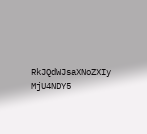RkJQdWJsaXNoZXIy MjU4NDY5